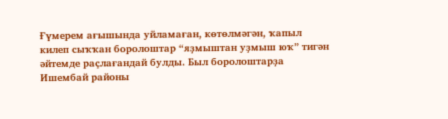Ғүмерем ағышында уйламаған, көтөлмәгән, ҡапыл килеп сыҡҡан боролоштар “яҙмыштан уҙмыш юҡ” тигән әйтемде раҫлағандай булды. Был боролоштарҙа
Ишембай районы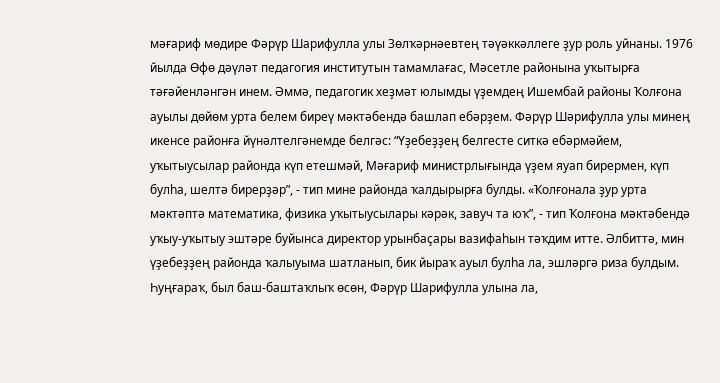мәғариф мөдире Фәрүр Шарифулла улы Зөлҡәрнәевтең тәүәккәллеге ҙур роль уйнаны. 1976 йылда Өфө дәүләт педагогия институтын тамамлағас, Мәсетле районына уҡытырға тәғәйенләнгән инем. Әммә, педагогик хеҙмәт юлымды үҙемдең Ишембай районы Ҡолғона ауылы дөйөм урта белем биреү мәктәбендә башлап ебәрҙем. Фәрүр Шәрифулла улы минең икенсе районға йүнәлтелгәнемде белгәс: “Үҙебеҙҙең белгесте ситкә ебәрмәйем, уҡытыусылар районда күп етешмәй, Мәғариф министрлығында үҙем яуап бирермен, күп булһа, шелтә бирерҙәр”, - тип мине районда ҡалдырырға булды. «Ҡолғонала ҙур урта мәктәптә математика, физика уҡытыусылары кәрәк, завуч та юҡ”, - тип Ҡолғона мәктәбендә уҡыу-уҡытыу эштәре буйынса директор урынбаҫары вазифаһын тәҡдим итте. Әлбиттә, мин үҙебеҙҙең районда ҡалыуыма шатланып, бик йыраҡ ауыл булһа ла, эшләргә риза булдым. Һуңғараҡ, был баш-баштаҡлыҡ өсөн, Фәрүр Шарифулла улына ла,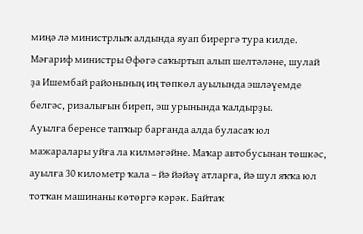миңә лә министрлыҡ алдында яуап бирергә тура килде. Мәғариф министры Өфөгә саҡыртып алып шелтәләне, шулай ҙа Ишембай районының иң төпкөл ауылында эшләүемде белгәс, ризалығын биреп, эш урынында ҡалдырҙы.
Ауылға беренсе тапҡыр барғанда алда буласаҡ юл мажаралары уйға ла килмәгәйне. Маҡар автобусынан төшкәс, ауылға 30 километр ҡала – йә йәйәү атларға, йә шул яҡҡа юл тотҡан машинаны көтөргә кәрәк. Байтаҡ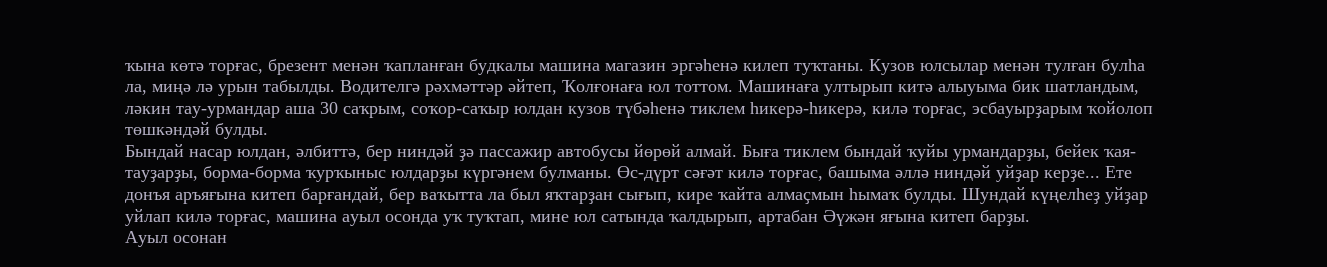ҡына көтә торғас, брезент менән ҡапланған будкалы машина магазин эргәһенә килеп туҡтаны. Кузов юлсылар менән тулған булһа ла, миңә лә урын табылды. Водителгә рәхмәттәр әйтеп, Ҡолғонаға юл тоттом. Машинаға ултырып китә алыуыма бик шатландым, ләкин тау-урмандар аша 30 саҡрым, соҡор-саҡыр юлдан кузов түбәһенә тиклем һикерә-һикерә, килә торғас, эсбауырҙарым ҡойолоп төшкәндәй булды.
Бындай насар юлдан, әлбиттә, бер ниндәй ҙә пассажир автобусы йөрөй алмай. Быға тиклем бындай ҡуйы урмандарҙы, бейек ҡая-тауҙарҙы, борма-борма ҡурҡыныс юлдарҙы күргәнем булманы. Өс-дүрт сәғәт килә торғас, башыма әллә ниндәй уйҙар керҙе... Ете донъя аръяғына китеп барғандай, бер ваҡытта ла был яҡтарҙан сығып, кире ҡайта алмаҫмын һымаҡ булды. Шундай күңелһеҙ уйҙар уйлап килә торғас, машина ауыл осонда уҡ туҡтап, мине юл сатында ҡалдырып, артабан Әүжән яғына китеп барҙы.
Ауыл осонан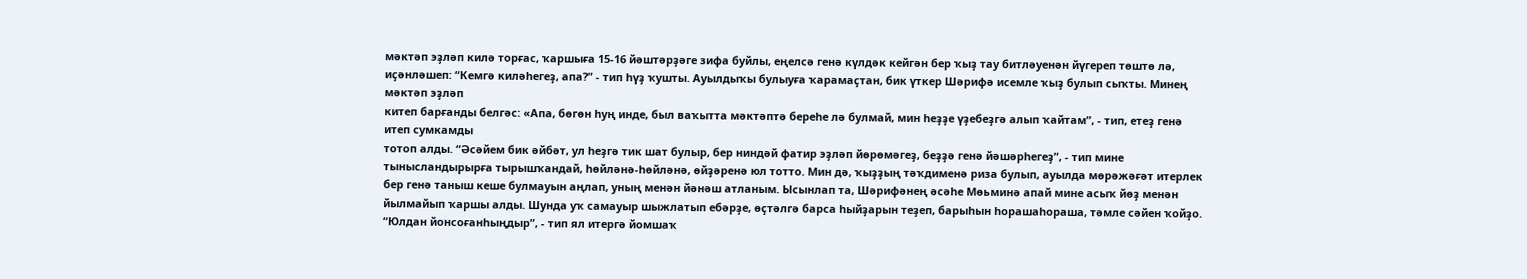мәктәп эҙләп килә торғас, ҡаршыға 15-16 йәштәрҙәге зифа буйлы, еңелсә генә күлдәк кейгән бер ҡыҙ тау битләуенән йүгереп төштө лә, иҫәнләшеп: “Кемгә киләһегеҙ, апа?” - тип һүҙ ҡушты. Ауылдыҡы булыуға ҡарамаҫтан, бик үткер Шәрифә исемле ҡыҙ булып сыҡты. Минең мәктәп эҙләп
китеп барғанды белгәс: «Апа, бөгөн һуң инде, был ваҡытта мәктәптә береһе лә булмай, мин һеҙҙе үҙебеҙгә алып ҡайтам”, - тип, етеҙ генә итеп сумкамды
тотоп алды. “Әсәйем бик әйбәт, ул һеҙгә тик шат булыр, бер ниндәй фатир эҙләп йөрөмәгеҙ, беҙҙә генә йәшәрһегеҙ”, - тип мине тынысландырырға тырышҡандай, һөйләнә-һөйләнә, өйҙәренә юл тотто. Мин дә, ҡыҙҙың тәҡдименә риза булып, ауылда мөрәжәғәт итерлек бер генә таныш кеше булмауын аңлап, уның менән йәнәш атланым. Ысынлап та, Шәрифәнең әсәһе Мөьминә апай мине асыҡ йөҙ менән йылмайып ҡаршы алды. Шунда уҡ самауыр шыжлатып ебәрҙе, өҫтәлгә барса һыйҙарын теҙеп, барыһын һорашаһораша, тәмле сәйен ҡойҙо. “Юлдан йонсоғанһыңдыр”, - тип ял итергә йомшаҡ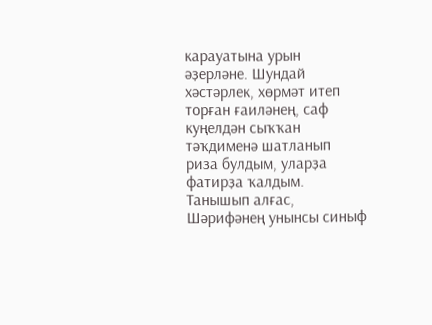карауатына урын әҙерләне. Шундай хәстәрлек, хөрмәт итеп торған ғаиләнең, саф куңелдән сыҡҡан тәҡдименә шатланып риза булдым, уларҙа фатирҙа ҡалдым. Танышып алғас, Шәрифәнең унынсы синыф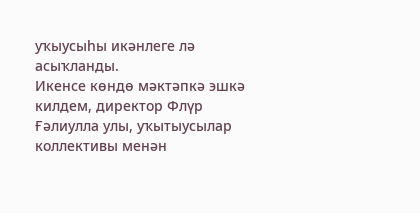уҡыусыһы икәнлеге лә асыҡланды.
Икенсе көндө мәктәпкә эшкә килдем, директор Флүр Ғәлиулла улы, уҡытыусылар коллективы менән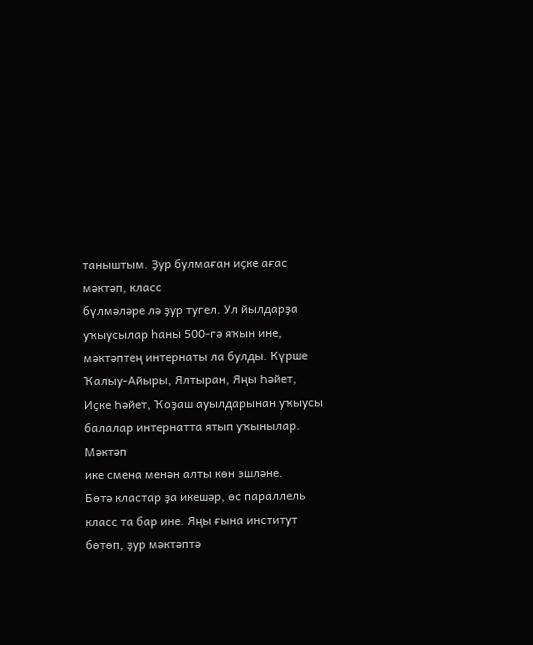таныштым. Ҙур булмаған иҫке ағас мәктәп, класс
бүлмәләре лә ҙур тугел. Ул йылдарҙа уҡыусылар һаны 500-гә яҡын ине, мәктәптең интернаты ла булды. Күрше Ҡалыу-Айыры, Ялтыран, Яңы Һәйет, Иҫке Һәйет, Ҡоҙаш ауылдарынан уҡыусы балалар интернатта ятып уҡынылар. Мәктәп
ике смена менән алты көн эшләне.
Бөтә кластар ҙа икешәр, өс параллель
класс та бар ине. Яңы ғына институт
бөтөп, ҙур мәктәптә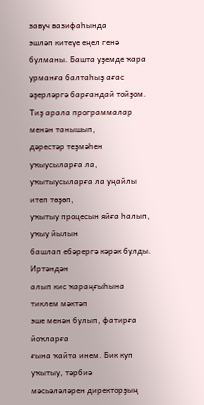завуч вазифаһында
эшләп китеүе еңел генә булманы. Башта уҙемде ҡара урманға балтаһыҙ ағас
әҙерләргә барғандай тойҙом. Тиҙ арала программалар менән танышып,
дәрестәр теҙмәһен уҡыусыларға ла,
уҡытыусыларға ла уңайлы итеп төҙөп,
уҡытыу процесын яйға һалып, уҡыу йылын
башлап ебәрергә кәрәк булды. Иртәндән
алып кис ҡараңғыһына тиклем мәктәп
эше менән булып, фатирға йоҡларға
ғына ҡайта инем. Бик куп уҡытыу, тәрбиә
мәсьәләләрен директорҙың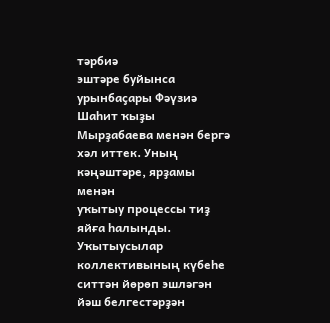тәрбиә
эштәре буйынса урынбаҫары Фәүзиә
Шаһит ҡыҙы Мырҙабаева менән бергә
хәл иттек. Уның кәңәштәре, ярҙамы менән
уҡытыу процессы тиҙ яйға һалынды.
Уҡытыусылар коллективының күбеһе
ситтән йөрөп эшләгән йәш белгестәрҙән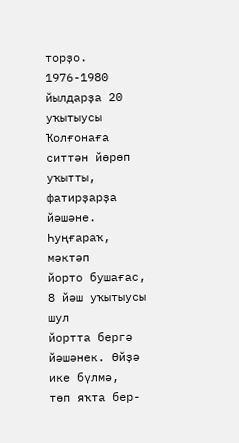торҙо. 1976-1980 йылдарҙа 20 уҡытыусы
Ҡолғонаға ситтән йөрөп уҡытты,
фатирҙарҙа йәшәне. Һуңғараҡ, мәктәп
йорто бушағас, 8 йәш уҡытыусы шул
йортта бергә йәшәнек. Өйҙә ике бүлмә,
төп яҡта бер-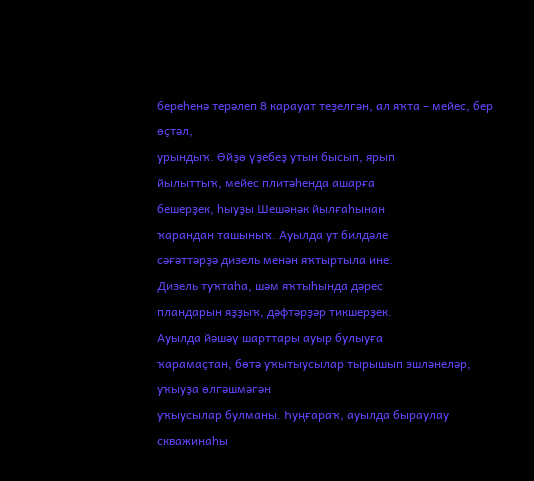береһенә терәлеп 8 карауат теҙелгән, ал яҡта – мейес, бер өҫтәл,
урындыҡ. Өйҙө үҙебеҙ утын бысып, ярып
йылыттыҡ, мейес плитәһенда ашарға
бешерҙек, һыуҙы Шешәнәк йылғаһынан
ҡарандан ташыныҡ. Ауылда ут билдәле
сәғәттәрҙә дизель менән яҡтыртыла ине.
Дизель туҡтаһа, шәм яҡтыһында дәрес
пландарын яҙҙыҡ, дәфтәрҙәр тикшерҙек.
Ауылда йәшәү шарттары ауыр булыуға
ҡарамаҫтан, бөтә уҡытыусылар тырышып эшләнеләр, уҡыуҙа өлгәшмәгән
уҡыусылар булманы. Һуңғараҡ, ауылда быраулау скважинаһы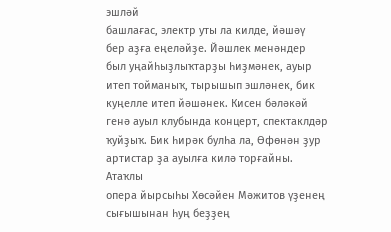эшләй
башлағас, электр уты ла килде, йәшәү
бер аҙға еңеләйҙе. Йәшлек менәндер
был уңайһыҙлыҡтарҙы һиҙмәнек, ауыр
итеп тойманыҡ, тырышып эшләнек, бик
куңелле итеп йәшәнек. Кисен бәләкәй
генә ауыл клубында концерт, спектаклдәр
ҡуйҙыҡ. Бик һирәк булһа ла, Өфөнән ҙур
артистар ҙа ауылға килә торғайны. Атаҡлы
опера йырсыһы Хөсәйен Мәжитов үҙенең
сығышынан һуң беҙҙең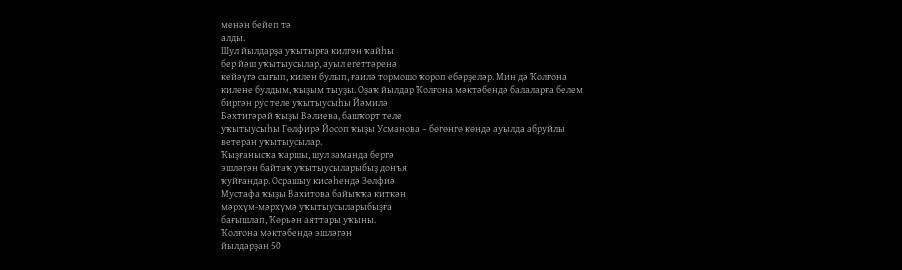менән бейеп тә
алды.
Шул йылдарҙа уҡытырға килгән ҡайһы
бер йәш уҡытыусылар, ауыл егеттәренә
кейәүгә сығып, килен булып, ғаилә тормошо ҡороп ебәрҙеләр. Мин дә Ҡолғона
килене булдым, ҡыҙым тыуҙы. Оҙаҡ йылдар Ҡолғона мәктәбендә балаларға белем биргән рус теле уҡытыусыһы Йәмилә
Бәхтигәрәй ҡыҙы Вәлиева, башҡорт теле
уҡытыусыһы Гөлфирә Йосоп ҡыҙы Усманова – бөгөнгө көндә ауылда абруйлы ветеран уҡытыусылар.
Ҡыҙғанысҡа ҡаршы, шул заманда бергә
эшләгән байтаҡ уҡытыусыларыбыҙ донъя
ҡуйғандар. Осрашыу кисәһендә Зөлфиә
Мустафа ҡыҙы Вахитова байыҡҡа киткән
мәрхүм-мәрхүмә уҡытыусыларыбыҙға
бағышлап, Ҡөрьән аяттары уҡыны.
Ҡолғона мәктәбендә эшләгән
йылдарҙан 50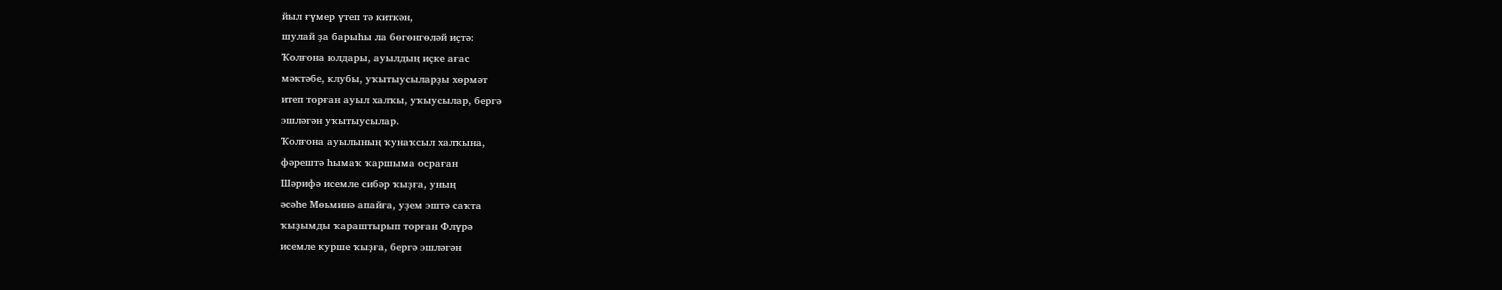йыл ғүмер үтеп тә киткән,
шулай ҙа барыһы ла бөгөнгөләй иҫтә:
Ҡолғона юлдары, ауылдың иҫке ағас
мәктәбе, клубы, уҡытыусыларҙы хөрмәт
итеп торған ауыл халҡы, уҡыусылар, бергә
эшләгән уҡытыусылар.
Ҡолғона ауылының ҡунаҡсыл халҡына,
фәрештә һымаҡ ҡаршыма осраған
Шәрифә исемле сибәр ҡыҙға, уның
әсәһе Мөьминә апайға, уҙем эштә саҡта
ҡыҙымды ҡараштырып торған Флүрә
исемле курше ҡыҙға, бергә эшләгән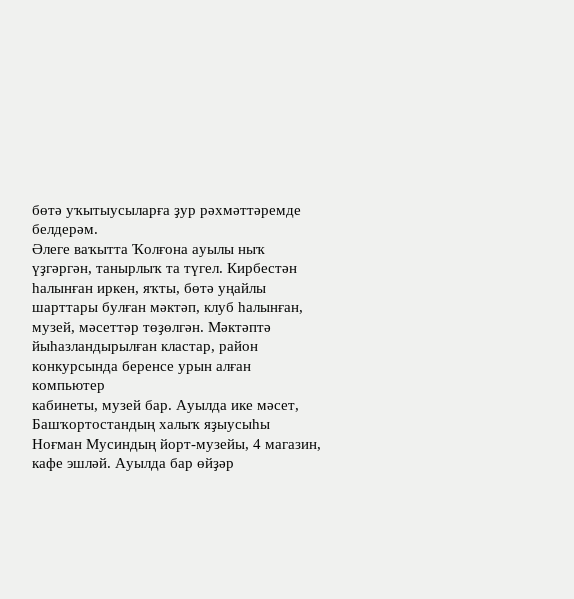бөтә уҡытыусыларға ҙур рәхмәттәремде
белдерәм.
Әлеге ваҡытта Ҡолғона ауылы ныҡ
үҙгәргән, танырлыҡ та түгел. Кирбестән
һалынған иркен, яҡты, бөтә уңайлы
шарттары булған мәктәп, клуб һалынған,
музей, мәсеттәр төҙөлгән. Мәктәптә
йыһазландырылған кластар, район конкурсында беренсе урын алған компьютер
кабинеты, музей бар. Ауылда ике мәсет,
Башҡортостандың халыҡ яҙыусыһы
Ноғман Мусиндың йорт-музейы, 4 магазин, кафе эшләй. Ауылда бар өйҙәр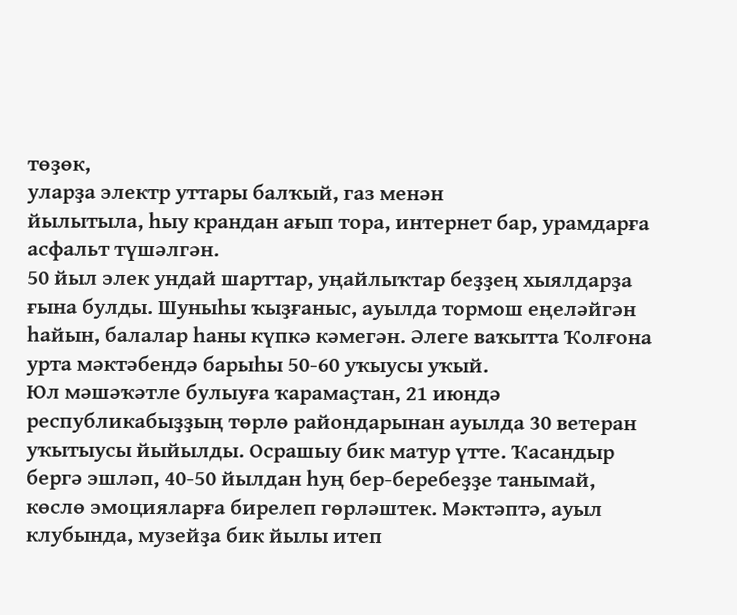төҙөк,
уларҙа электр уттары балҡый, газ менән
йылытыла, һыу крандан ағып тора, интернет бар, урамдарға асфальт түшәлгән.
50 йыл элек ундай шарттар, уңайлыҡтар беҙҙең хыялдарҙа ғына булды. Шуныһы ҡыҙғаныс, ауылда тормош еңеләйгән һайын, балалар һаны күпкә кәмегән. Әлеге ваҡытта Ҡолғона урта мәктәбендә барыһы 50-60 уҡыусы уҡый.
Юл мәшәҡәтле булыуға ҡарамаҫтан, 21 июндә республикабыҙҙың төрлө райондарынан ауылда 30 ветеран уҡытыусы йыйылды. Осрашыу бик матур үтте. Ҡасандыр бергә эшләп, 40-50 йылдан һуң бер-беребеҙҙе танымай, көслө эмоцияларға бирелеп гөрләштек. Мәктәптә, ауыл клубында, музейҙа бик йылы итеп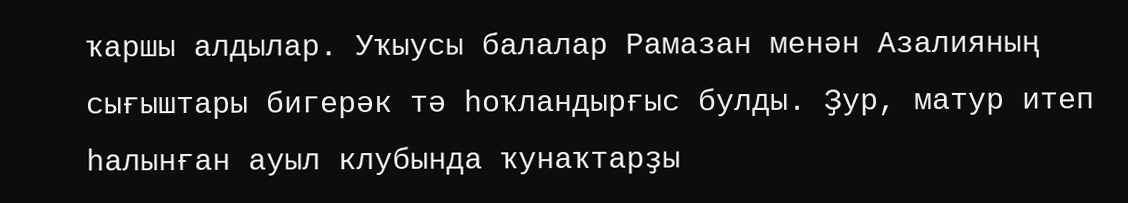ҡаршы алдылар. Уҡыусы балалар Рамазан менән Азалияның сығыштары бигерәк тә һоҡландырғыс булды. Ҙур, матур итеп һалынған ауыл клубында ҡунаҡтарҙы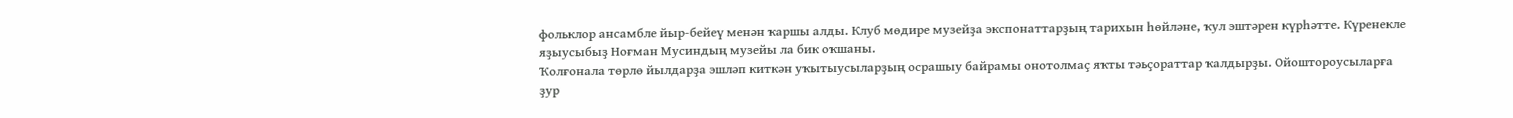фольклор ансамбле йыр-бейеү менән ҡаршы алды. Клуб мөдире музейҙа экспонаттарҙың тарихын һөйләне, ҡул эштәрен күрһәтте. Күренекле яҙыусыбыҙ Ноғман Мусиндың музейы ла бик оҡшаны.
Ҡолғонала төрлө йылдарҙа эшләп киткән уҡытыусыларҙың осрашыу байрамы онотолмаҫ яҡты тәьҫораттар ҡалдырҙы. Ойоштороусыларға ҙур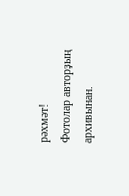рәхмәт!
Фотолар авторҙың архивынан.